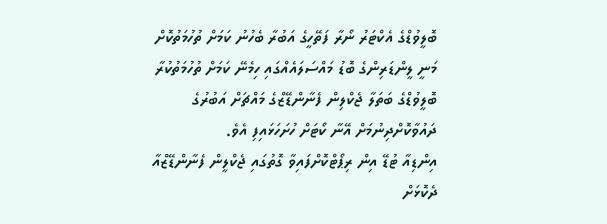ބޮލީވުޑްގެ އެކްޓަރު ނޯރާ ފަތޭހީގެ އަބުރާ ބެހުނު ކަމަށް ތުހުމަތުކޮށް މަނީ ލީންޑަރިންގެ ބޮޑު މައްސަލައެއްގައި ހިމެނޭ ކަމަށް ތުހުމަތުކުރާ ބޮލީވުޑްގެ ބަތަލާ ޖެކްލިން ފެނާންޑޭޒްގެ މައްޗަށް އަބުރުގެ ދައުވާކޮށްދިނުމަށް އޭނާ ކޯޓަށް ހުށަހަޅައިފި އެވެ.
އިންޑިއާ ޓުޑޭ އިން ރިޕޯޓްކޮށްފައިވާ ގޮތުގައި ޖެކްލީން ފެނާންޑޭޒްއާ ދެކޮޅަށް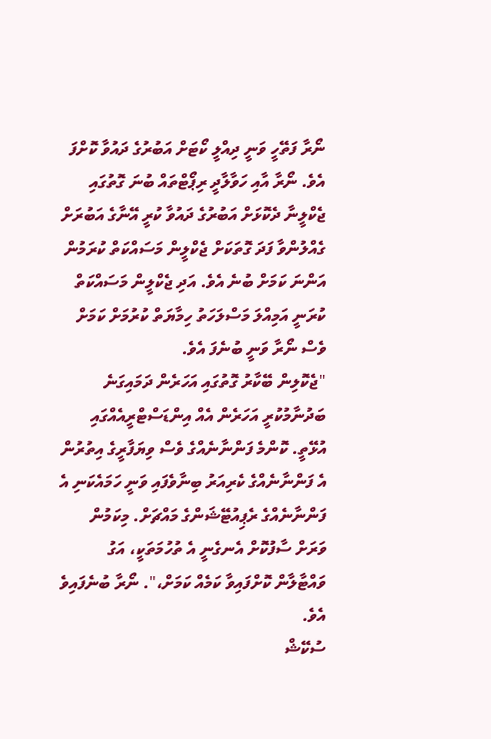ނޯރާ ފަތޭހީ ވަނީ ދިއްލީ ކޯޓަށް އަބުރުގެ ދައުވާ ކޮށްފަ އެވެ. ނޯރާ އާއި ހަވާލާދީ ރިޕޯޓްތައް ބުނަ ގޮތުގައި ޖެކްލީނާ ދެކޮޅަށް އަބުރުގެ ދައުވާ ކުރީ އޭނާގެ އަބުރަށް ގެއްލުންވާ ފަދަ ގޮތަކަށް ޖެކްލީން މަސައްކަތް ކުރަމުން އަންނަ ކަމަށް ބުނެ އެވެ. އަދި ޖެކްލީން މަސައްކަތް ކުރަނީ އަމިއްލަ މަސްލަހަތު ހިމާޔަތް ކުރުމަށް ކަމަށް ވެސް ނޯރާ ވަނީ ބުނެފަ އެވެ.
"ޖެކޮލިން ބޭކާރު ގޮތުގައި އަހަރެން ދަމައިގަނެ ބަދުނާމުކުރީ އަހަރެން އެއް އިންޑަސްޓްރީއެއްގައި އުޅޭތީ. ކޮންމެ ފަންނާނެއްގެ ވެސް ވިޔަފާރީގެ އިތުރުން އެ ފަންނާނެއްގެ ކެރިއަރު ބިނާވެފައި ވަނީ ހަމައެކަނި އެ ފަންނާނެއްގެ ރެޕިއުޓޭޝަންގެ މައްޗަށް. މިކަމުން ވަރަށް ސާފުކޮށް އެނގެނީ އެ ތުހުމަތަކީ، އަގު ވައްޓާލާން ކޮށްފައިވާ ކަމެއް ކަމަށް،". ނޯރާ ބުނެފައިވެ އެވެ.
ސުކޭޝް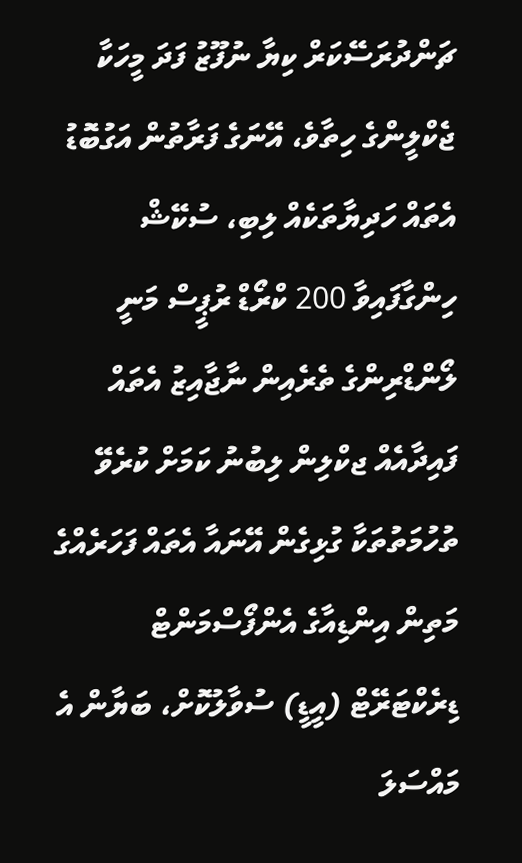ޗަންދުރަސޭކަރް ކިޔާ ނުފޫޒު ފަދަ މީހަކާ ޖެކްލީންގެ ހިތާވެ، އޭނަގެ ފަރާތުން އަގުބޮޑު އެތައް ހަދިޔާތަކެއް ލިބި، ސުކޭޝް ހިންގާފައިވާ 200 ކްރޯޑް ރުޕީސް މަނީ ލޯންޑްރިންގެ ތެރެއިން ނާޖާއިޒު އެތައް ފައިދާއެއް ޖކްލިން ލިބުނު ކަމަށް ކުރެވޭ ތުހުމަތުތަކާ ގުޅިގެން އޭނައާ އެތައް ފަހަރެއްގެ މަތިން އިންޑިއާގެ އެންފޯސްމަންޓް ޑިރެކްޓަރޭޓް (އީޑީ) ސުވާލުކޮށް، ބަޔާން އެ މައްސަލަ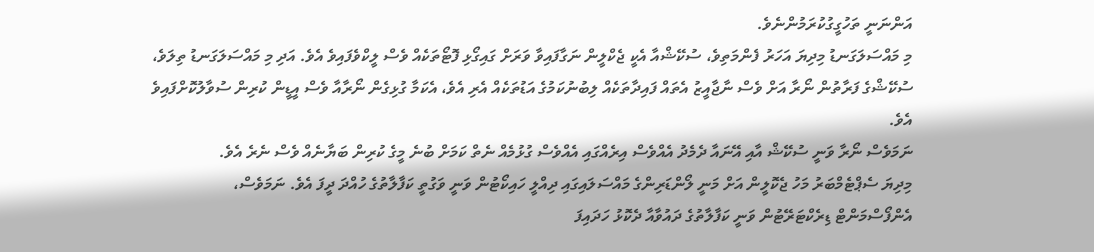އަންނަނީ ތަހުގީގުކުރަމުންނެވެ.
މި މައްސަލަގަނޑު މިދިޔަ އަހަރު ފެންމަތިވެ، ސުކޭޝްއާ އެކީ ޖެކްލީން ނަގާފައިވާ ވަރަށް ގައިގޯޅި ފޮޓޯތަކެއް ވެސް ލީކްވެފައިވެ އެވެ. އަދި މި މައްސަލަގަނޑު ތިލަވެ، ސުކޭޝްގެ ފަރާތުން ނޯރާ އަށް ވެސް ނާޖާއީޒު އެތައް ފައިދާތަކެއް ލިބުނުކަމުގެ އަޑުތަކެއް އެރި އެވެ، އެކަމާ ގުޅިގެން ނޯރާއާ ވެސް އީޑީން ކުރިން ސުވާލުކޮށްފައިވެ އެވެ.
ނަމަވެސް ނޯރާ ވަނީ ސުކޭޝް އާއި އޭނައާ ދެމެދު އެއްވެސް އިރެއްގައި އެއްވެސް ގުޅުމެއް ނެތް ކަމަށް ބުނެ މީގެ ކުރިން ބަޔާނެއް ވެސް ނެރެ އެވެ.
މިދިޔަ ސެޕްޓެމްބަރު މަހު ޖެކޮލީން އަށް މަނީ ލޯންޑަރިންގެ މައްސަލައިގައި ދިއްލީ ހައިކޯޓުން ވަނީ ވަގުތީ ކަފާލާތުގެ ހުއްދަ ދީފަ އެވެ. ނަމަވެސް، އެންފޯސްމަންޓް ޑިރެކްޓަރޭޓުން ވަނީ ކަފާލާތުގެ ދައުވާއާ ދެކޮޅު ހަދައިފަ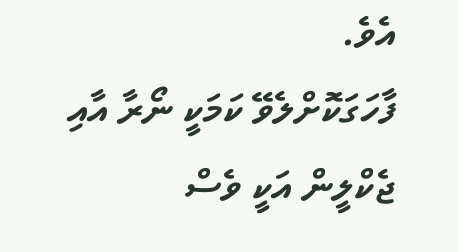އެވެ.
ފާހަގަކޮށްލެވޭ ކަމަކީ ނޯރާ އާއި ޖެކްލީން އަކީ ވެސް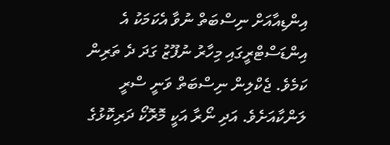އިންޑިއާއަށް ނިސްބަތް ނުވާ އެކަމަކު އެ އިންޑަސްޓްރީގައި މިހާރު ނުފޫޒު ގަދަ ދެ ތަރިން ކަމެވެ. ޖެކްލިން ނިސްބަތް ވަނީ ސްރީ ލަންކާއަށެވެ. އަދި ނޯރާ އަކީ މޮރޮކޯ ދަރިކޮޅުގެ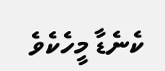ކެނެޑާ މީހެކެވެ